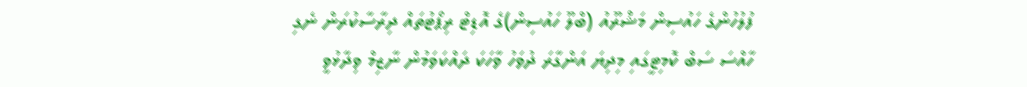ފުލުހުންގެ ހައުސިން މަޝްރޫއު (ބްލޫ ހައުސިން)ގެ އޮޑިޓް ރިޕޯޓުތައް ދިރާސާކުރަން ނެގި ހާއްސަ ސަބް ކޮމިޓީގައި މިދިޔަ އަންގާރަ ދުވަހު ވާހަކަ ދައްކަވަމުން ނާޒިމް ވިދާޅުވީ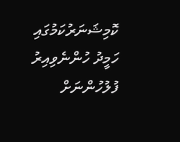ކޮމިޝަނަރުކަމުގައި ހަމީދު ހުންނެވިއިރު ފުލުހުންނަށް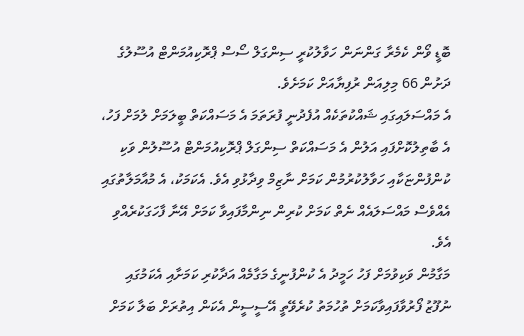ބޮޑީ ވޯން ކެމެރާ ގަންނަން ހަވާލުކުރީ ސިންގަލް ސޯސް ޕްރޮކިއުމަންޓް އުސޫލުގެ ދަށުން 66 މިލިއަން ރުފިޔާއަށް ކަމަށެވެ.
އެ މައްސަލައިގައި ޝައްކުތަކެއް އުފެދުނީ ފުރަތަމަ އެ މަސައްކަތް ބީލަމަށް ލުމަށް ފަހު، އެ ބާތިލުކޮށްފައި އަލުން އެ މަސައްކަތް ސިންގަލް ޕްރޮކިއުމަންޓް އުސޫލުން ވަކި ކުންފުންޏަކާއި ހަވާލުކުރުމުން ކަމަށް ނާޒިމް ވިދާޅުވި އެވެ. އެކަމަކު، އެ މުއާމަލާތުގައި އެއްވެސް މައްސަލައެއް ނެތް ކަމަށް ކުރިން ނިންމާފައިވާ ކަމަށް އޭނާ ފާހަގަކުރެއްވި އެވެ.
މަގާމުން ވަކިވުމަށް ފަހު ހަމީދު އެ ކުންފުނީގެ މަގާމެއް އަދާކުރި ކަމަށާއި އެކަމުގައި ނުފޫޒު ފޯރުވާފައިވާކަމަށް ތުހުމަތު ކުރެވޭތީ އޭސީސީން އެކަން އިތުރަށް ބަލާ ކަމަށް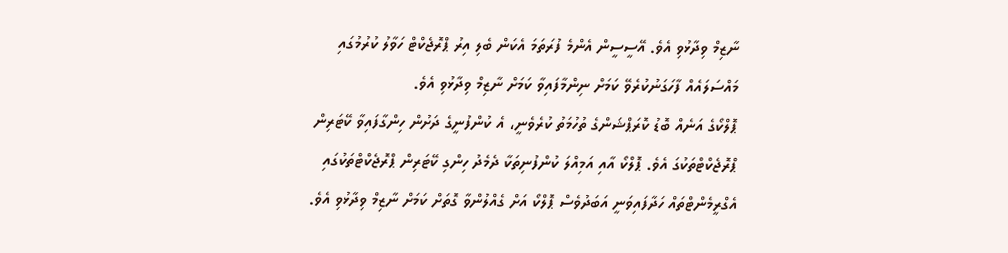ނާޒިމް ވިދާޅުވި އެވެ. އޭސީސީން އެންމެ ފުރަތަމަ އެކަން ބެލި އިރު ޕްރޮޖެކްޓް ހަވާލު ކުރުމުގައި މައްސަލައެއް ފާހަގަނުކުރެވޭ ކަމަށް ނިންމާފައިވާ ކަމަށް ނާޒިމް ވިދާޅުވި އެވެ.
ޕޮލްކޯގެ އަނެއް ބޮޑު ކޮރަޕްޝަންގެ ތުހުމަތު ކުރެވެނީ، އެ ކުންފުނީގެ ދަށުން ހިންގާފައިވާ ކޭޓަރިން ޕްރޮޖެކްޓްތަކުގަ އެވެ. ޕޮލްކޯ އާއި އަމިއްލަ ކުންފުނިތަކާ ދެމެދު ހިންގި ކޭޓަރިން ޕްރޮޖެކްޓްތަކުގައި އެގްރީމެންޓްތައް ހަދާފައިވަނީ އަބަދުވެސް ޕޮލްކޯ އަށް ގެއްލުންވާ ގޮތަށް ކަމަށް ނާޒިމް ވިދާޅުވި އެވެ.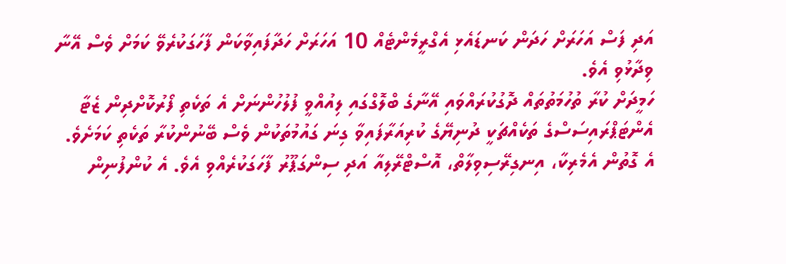އަދި ފަސް އަހަރަށް ހަދަން ކަނޑައެޅި އެގްރީމެންޓެއް 10 އަހަރަށް ހަދާފައިވާކަން ފާހަގަކުރެވޭ ކަމަށް ވެސް އޭނާ ވިދާޅުވި އެވެ.
ހަމީދަށް ކުރާ ތުހުމަތުތައް ދޮގުކުރައްވައި އޭނާގެ ބްލޮގްގައި ލިއުއްވީ ފުލުހުންނަށް އެ ތަކެތި ފޯރުކޮށްދިން ޒެޓާ އެންޓަޕްރައިސަސްގެ ތަކެއްޗަކީ ދުނިޔޭގެ ކުރިއަރާފައިވާ ގިނަ ގައުމުތަކުން ވެސް ބޭނުންކުރާ ތަކެތި ކަމަށެވެ.
އެ ގޮތުން އެމެރިކާ، އިނގިރޭސިވިލާތް، އޮސްޓްރޭލިއާ އަދި ސިންގަޕޫރު ފާހަގަކުރެއްވި އެވެ. އެ ކުންފުނިން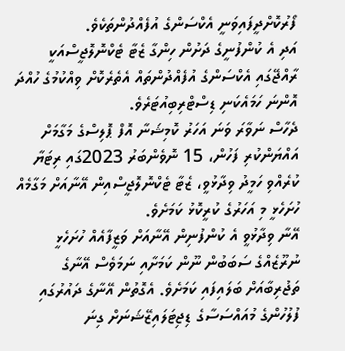ފޯރުކޮށްދީފައިވަނީ އެކްސަންގެ އުފެއްދުންތަކެވެ.
އަދި އެ ކުންފުނީގެ ދަށުން ހިންގާ ޒެޓާ ޓެކްނޮލޮޖީސްއަކީ ރާއްޖޭގައި އެކްސަންގެ އުފެއްދުންތައް އެތެރެކޮށް ވިއްކުމުގެ ހުއްދަ އޮންނަ ހަމައެކަނި ޑިސްޓްރިބިއުޓަރެވެ.
ދެހާސް ނަވާރަ ވަނަ އަހަރު ކޮމިޝަނާ އޮފް ޕޮލިސްގެ މަގާމަށް އައްޔަންކުރި ފަހުން، 15 ނޮވެންބަރު 2023ގައި ރިޓަޔާ ކުރެއްވި ހަމީދު ވިދާޅުވީ، ޒެޓާ ޓެކްނޮލޮޖީސްއިން އޭނާއަށް މަގާމެއް ހުށަހެޅީ މި އަހަރުގެ ކުރީކޮޅު ކަމަށެވެ.
އޭނާ ވިދާޅުވީ އެ ކުންފުނިން އޭނާއަށް ވަޒީފާއެއް ހުށަހެޅީ ނުރޫޒެއްގެ ސަބަބުން ނޫން ކަމަށާއި ނަމަވެސް އޭނާގެ ތަޖުރިބާއަށް ބަލައިފައި ކަމަށެވެ. އެގޮތުން އޭނާގެ ދައުރުގައި ފުލުހުންގެ މުއައްސަސާގެ ޑިޖިޓަލައިޒޭޝަނަށް ގިނަ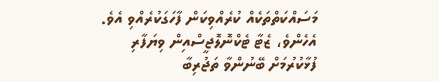މަސައްކަތްތަކެއް ކުރެއްވިކަން ފާހަގަކުރެއްވި އެވެ.
އެހެންވެ، ޒެޓާ ޓެކްނޮލޮޖީސްއިން ވިޔަފާރި ފުޅާކުރުމަށް ބޭނުންވާ ތަޖުރިބާ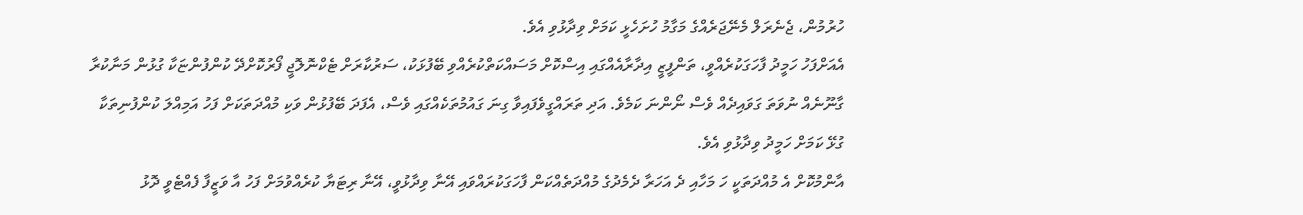ހުރުމުން، ޖެނެރަލް މެނޭޖަރެއްގެ މަގާމު ހުށަހެޅީ ކަމަށް ވިދާޅުވި އެވެ.
އެއަށްފަހު ހަމީދު ފާހަގަކުރެއްވީ، ތަންފީޒީ އިދާރާއެއްގައި އިސްކޮށް މަސައްކަތްކުރެއްވި ބޭފުޅަކު، ސަރުކާރަށް ޓެކްނޮލޮޖީ ފޯރުކޮށްދޭ ކުންފުންޏަކާ ގުޅުން މަނާކުރާ ގާނޫނެއް ނުވަތަ ގަވައިދެއް ވެސް ނޯންނަ ކަމެވެ. އަދި ތަރައްގީވެފައިވާ ގިނަ ގައުމުތަކެއްގައި ވެސް، އެފަދަ ބޭފުޅުން ވަކި މުއްދަތަކަށް ފަހު އަމިއްލަ ކުންފުނިތަކާ ގުޅޭ ކަމަށް ހަމީދު ވިދާޅުވި އެވެ.
އާންމުކޮށް އެ މުއްދަތަކީ ހަ މަހާއި ދެ އަހަރާ ދެމެދުގެ މުއްދަތެއްކަން ފާހަގަކުރައްވައި އޭނާ ވިދާޅުވީ، އޭނާ ރިޓަޔާ ކުރެއްވުމަށް ފަހު އާ ވަޒީފާ ފެއްޓެވީ ދޮޅު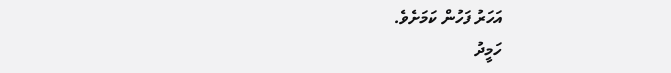އަހަރު ފަހުން ކަމަށެވެ.
ހަމީދު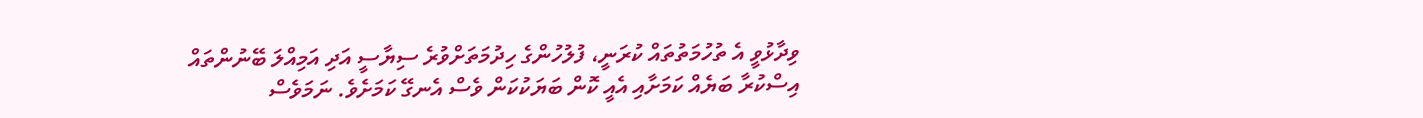ވިދާޅުވީ އެ ތުހުމަތުތައް ކުރަނީ، ފުލުހުންގެ ހިދުމަތަށްވުރެ ސިޔާސީ އަދި އަމިއްލަ ބޭނުންތައް އިސްކުރާ ބަޔެއް ކަމަށާއި އެއީ ކޮން ބަޔަކުކަން ވެސް އެނގޭ ކަމަށެވެ. ނަމަވެސް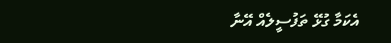އެކަމާ ގުޅޭ ތަފުސީލެއް އޭނާ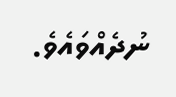ނުދެއްވައެވެ.